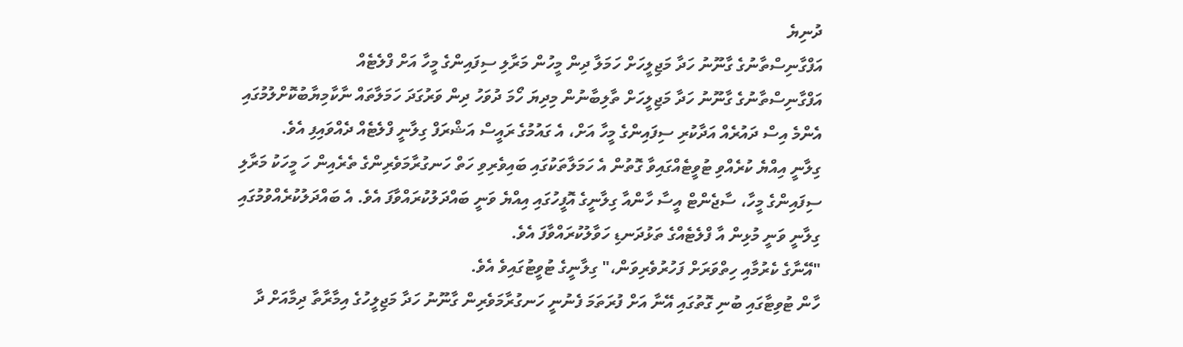ދުނިޔެ
އަފްގާނިސްތާނުގެ ގާނޫނު ހަދާ މަޖިލީހަށް ހަމަލާ ދިން މީހުން މަރާލި ސިފައިންގެ މީހާ އަށް ފްލެޓެއް
އަފްގާނިސްތާނުގެ ގާނޫނު ހަދާ މަޖިލީހަށް ތާލިބާނުން މިދިޔަ ހޯމަ ދުވަހު ދިން ވަރުގަދަ ހަމަލާތައް ނާކާމިޔާބުކޮށްލުމުގައި އެންމެ އިސް ދައުރެއް އަދާކުރި ސިފައިންގެ މީހާ އަށް، އެ ގައުމުގެ ރައީސް އަޝްރަފް ގިލާނީ ފްލެޓެއް ދެއްވައިފި އެވެ.
ގިލާނީ އިއްޔެ ކުރެއްވި ޓުވީޓެއްގައިވާ ގޮތުން އެ ހަމަލާތަކުގައި ބައިވެރިވި ހަތް ހަނގުރާމަވެރިންގެ ތެރެއިން ހަ މީހަކު މަރާލި ސިފައިންގެ މީހާ، ސާޖެންޓް އީސާ ހާންއާ ގިލާނީގެ އޮފީހުގައި އިއްޔެ ވަނީ ބައްދަލުކުރައްވާފަ އެވެ. އެ ބައްދަލުކުރެއްވުމުގައި ގިލާނީ ވަނީ މުޅިން އާ ފްލެޓެއްގެ ތަޅުދަނޑި ހަވާލުކުރައްވާފަ އެވެ.
"އޭނާގެ ކެރުމާއި ހިތްވަރަށް ފަހުރުވެރިވަން،" ގިލާނީގެ ޓުވީޓުގައިވެ އެވެ.
ހާން ޓުވިޓާގައި ބުނި ގޮތުގައި އޭނާ އަށް ފުރަތަމަ ފެނުނީ ހަނގުރާމަވެރިން ގާނޫނު ހަދާ މަޖިލީހުގެ އިމާރާތާ ދިމާއަށް ދާ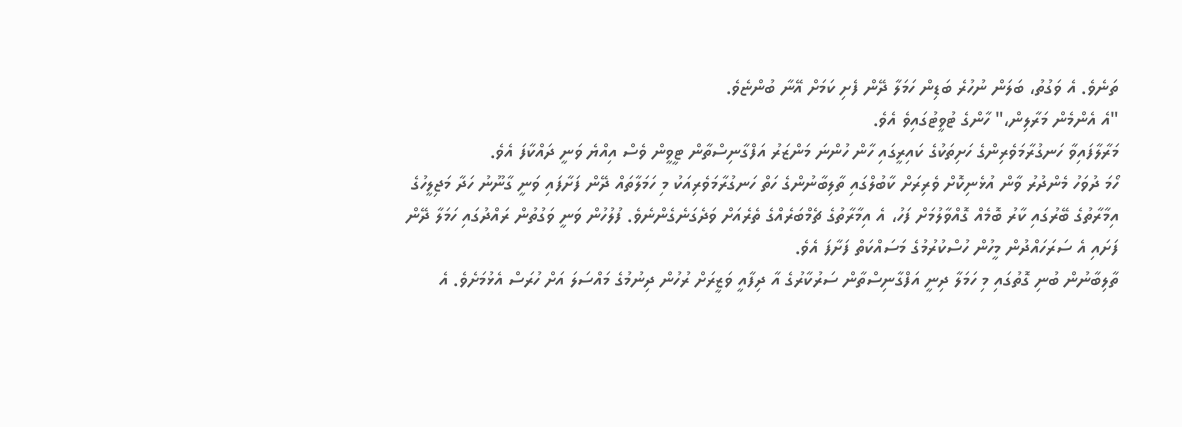ތަނެވެ. އެ ވަގުތު، ބަލަން ނުހުރެ ބަޑިން ހަމަލާ ދޭން ފެށި ކަމަށް އޭނާ ބުންޏެވެ.
"އެ އެންމެން މަރާލިން،" ހާންގެ ޓުވީޓުގައިވެ އެވެ.
މަރާލާފައިވާ ހަނގުރާމަވެރިންގެ ހަށިތަކުގެ ކައިރީގައި ހާން ހުންނަ މަންޒަރު އަފްގާނިސްތާން ޓީވީން ވެސް އިއްޔެ ވަނީ ދައްކާފަ އެވެ.
ހޯމަ ދުވަހު މެންދުރު ވާން އުޅެނިކޮށް ވެރިރަށް ކާބުލްގައި ތާލިބާނުންގެ ހަތް ހަނގުރާމަވެރިއަކު މި ހަމަލާތައް ދޭން ފަށާފައި ވަނީ ގާނޫނު ހަދާ މަޖިލީހުގެ އިމާރާތުގެ ބޭރުގައި ކާރު ބޮމެއް ގޮއްވާލުމަށް ފަހު، އެ އިމާރާތުގެ ޗެމްބަރެއްގެ ތެރެއަށް ވަދެގަނެގެންނެވެ. ފުލުހުން ވަނީ ވަގުތުން ރައްދުގައި ހަމަލާ ދޭން ފަށައި އެ ސަރަހައްދުން މީހުން ހުސްކުރުމުގެ މަސައްކަތް ފަށާފަ އެވެ.
ތާލިބާނުން ބުނި ގޮތުގައި މި ހަމަލާ ދިނީ އަފްގާނިސްތާން ސަރުކާރުގެ އާ ދިފާއީ ވަޒީރަށް ރުހުން ދިނުމުގެ މައްސަލަ އަށް ހުރަސް އެޅުމަށެވެ. އެ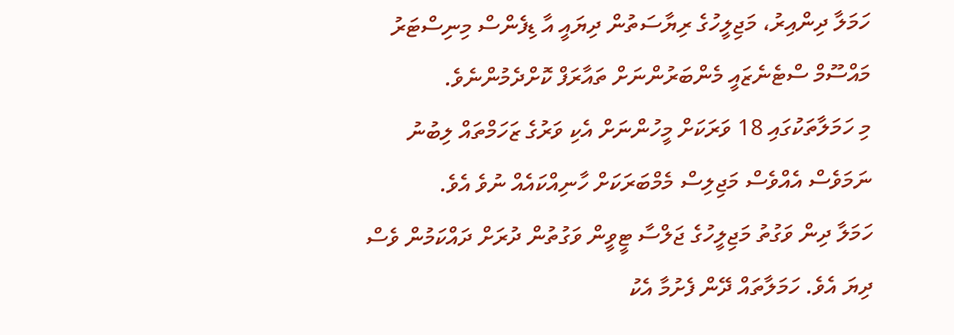ހަމަލާ ދިންއިރު، މަޖިލީހުގެ ރިޔާސަތުން ދިޔައީ އާ ޑިފެންސް މިނިސްޓަރު މައްސޫމް ސްޓެނެޒައީ މެންބަރުންނަށް ތައާރަފް ކޮށްދެމުންނެވެ.
މި ހަމަލާތަކުގައި 18 ވަރަކަށް މީހުންނަށް އެކި ވަރުގެ ޒަހަމްތައް ލިބުނު ނަމަވެސް އެއްވެސް މަޖިލިސް މެމްބަރަކަށް ހާނިއްކައެއް ނުވެ އެވެ.
ހަމަލާ ދިން ވަގުތު މަޖިލީހުގެ ޖަލްސާ ޓީވީން ވަގުތުން ދުރަށް ދައްކަމުން ވެސް ދިޔަ އެވެ. ހަމަލާތައް ދޭން ފެށުމާ އެކު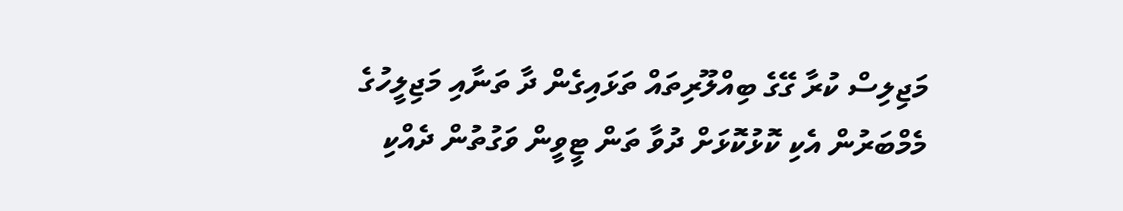މަޖިލިސް ކުރާ ގޭގެ ބިއްލޫރިތައް ތަޅައިގެން ދާ ތަނާއި މަޖިލީހުގެ މެމްބަރުން އެކި ކޮޅުކޮޅަށް ދުވާ ތަން ޓީވީން ވަގުތުން ދެއްކި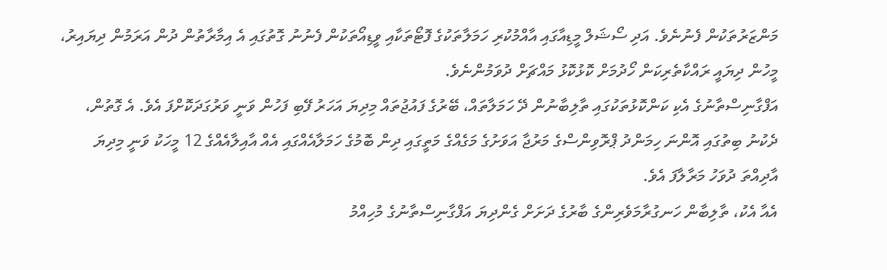މަންޒަރުތަކުން ފެނުނެވެ. އަދި ސޯޝަލް މީޑިއާގައި އާއްމުކުރި ހަމަލާތަކުގެ ފޮޓޯތަކާއި ވީޑިއޯތަކުން ފެނުނު ގޮތުގައި އެ އިމާރާތުން ދުން އަރަމުން ދިޔައިރު، މީހުން ދިޔައީ ރައްކާތެރިކަން ހޯދުމަށް ކޮޅުކޮޅު މައްޗަށް ދުވަމުންނެވެ.
އަފްގާނިސްތާނުގެ އެކި ކަންކޮޅުތަކުގައި ތާލިބާނުން ދޭ ހަމަލާތައް، ބޭރުގެ ފައުޖުތައް މިދިޔަ އަހަރު ފޭބި ފަހުން ވަނީ ވަރުގަދަކޮށްފަ އެވެ. އެ ގޮތުން، ދެކުނު ބިތުގައި އޮންނަ ހިމަންދު ޕްރޮވިންސްގެ މަރުޖާ އަވަށުގެ މަގެއްގެ މަތީގައި ދިން ބޮމުގެ ހަމަލާއެއްގައި އެއް އާއިލާއެއްގެ 12 މީހަކު ވަނީ މިދިޔަ އާދިއްތަ ދުވަހު މަރާލާފަ އެވެ.
އެއާ އެކު، ތާލިބާން ހަނގުރާމަވެރިންގެ ބާރުގެ ދަށަށް ގެންދިޔަ އަފްގާނިސްތާނުގެ މުހިއްމު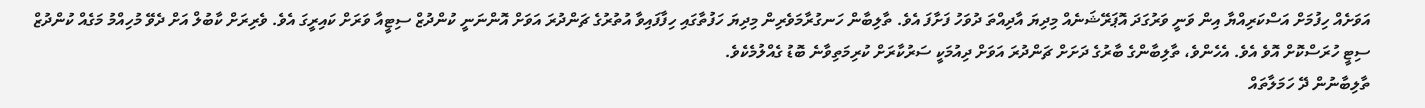އަވަށެއް ހިފުމަށް އަސްކަރިއްޔާ އިން ވަނީ ވަރުގަދަ އޮޕަރޭޝަނެއް މިދިޔަ އާދިއްތަ ދުވަހު ފަށާފަ އެވެ. ތާލިބާން ހަނގުރާމަވެރިން މިދިޔަ ހަފުތާގައި ހިފާފައިވާ އުތުރުގެ ޗަންދުރަ އަވަށް އޮންނަނީ ކުންދުޒް ސިޓީއާ ވަރަށް ކައިރީގަ އެވެ. ވެރިރަށް ކާބުލް އަށް ދެވޭ މުހިއްމު މަގެއް ކުންދުޒް ސިޓީ ހުރަސްކޮށް އޮވެ އެވެ. އެހެންވެ، ތާލިބާންގެ ބާރުގެ ދަށަށް ޗަންދުރަ އަވަށް ދިއުމަކީ ސަރުކާރަށް ކުރިމަތިވާނެ ބޮޑު ގެއްލުމެކެވެ.
ތާލިބާނުން ދޭ ހަމަލާތައް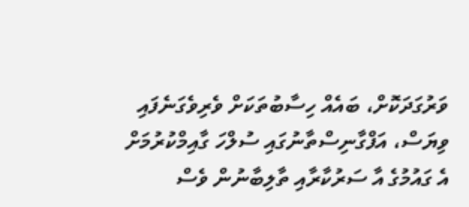ވަރުގަދަކޮށް، ބައެއް ހިސާބުތަކަށް ވެރިވެގަނެފައި ވިޔަސް، އަފްގާނިސްތާނުގައި ސުލްހަ ގާއިމްކުރުމަށް އެ ގައުމުގެ އާ ސަރުކާރާއި ތާލިބާނުން ވެސް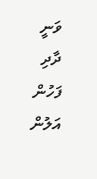ވަނީ ދާދި ފަހުން އަލުން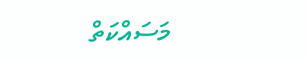މަސައްކަތް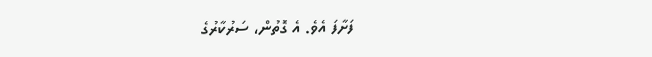ފަށާފަ އެވެ. އެ ގޮތުން، ސަރުކާރުގެ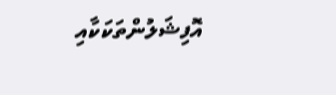އޮފިޝަލުންތަކަކާއި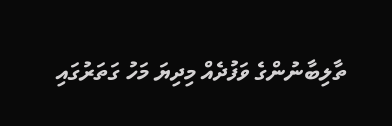ތާލިބާނުންގެ ވަފުދެއް މިދިޔަ މަހު ގަތަރުގައި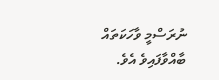ނުރަސްމީ ވާހަކަތައް ބާއްވާފައިވެ އެވެ.